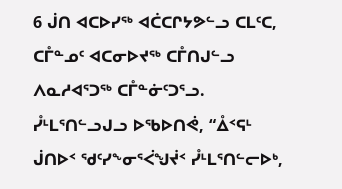6 ᒎᑎ ᐊᑕᐅᓯᖅ ᐊᑖᑕᒋᔭᕗᓪᓗ ᑕᒪᑦᑕ, ᑕᒤᓐᓄᑦ ᐊᑕᓂᐅᔪᖅ ᑕᒤᑎᒍᓪᓗ ᐱᓇᓱᐊᕐᑐᖅ ᑕᒤᓐᓃᑦᑐᕐᓗ.
ᓮᒻᒪᕐᑎᓪᓗᒍᓗ ᐅᖃᐅᑎᕚ, “ᐂᑉᕋᒻ ᒎᑎᐅᑉ ᖁᑦᓯᖕᓂᕐᐹᖑᔫᑉ ᓮᒻᒪᕐᑎᓪᓕᐅᒃ,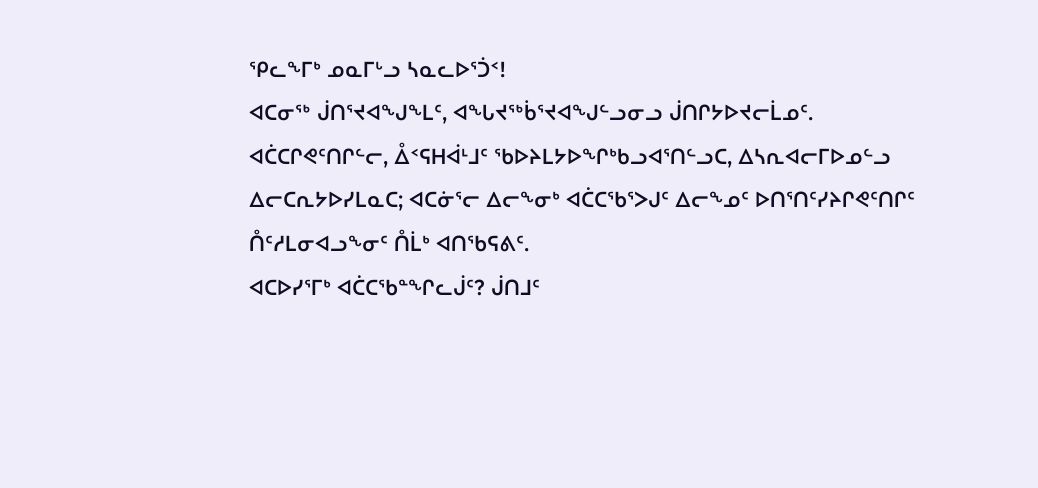ᕿᓚᖕᒥᒃ ᓄᓇᒥᒡᓗ ᓴᓇᓚᐅᕐᑑᑉ!
ᐊᑕᓂᖅ ᒎᑎᕐᔪᐊᖑᖕᒪᑦ, ᐊᖓᔪᖅᑳᕐᔪᐊᖑᓪᓗᓂᓗ ᒎᑎᒋᔭᐅᔪᓕᒫᓄᑦ.
ᐊᑖᑕᒋᕙᑦᑎᒋᓪᓕ, ᐂᑉᕋᕼᐋᒻᒧᑦ ᖃᐅᔨᒪᔭᐅᖏᒃᑲᓗᐊᕐᑎᓪᓗᑕ, ᐃᓴᕆᐊᓕᒥᐅᓄᓪᓗ ᐃᓕᑕᕆᔭᐅᓯᒪᓇᑕ; ᐊᑕᓃᕐᓕ ᐃᓕᖕᓂᒃ ᐊᑖᑕᖃᕐᐳᒍᑦ ᐃᓕᖕᓄᑦ ᐅᑎᕐᑎᑦᓯᔨᒋᕙᑦᑎᒋᑦ ᑍᑦᓱᒪᓂᐊᓗᖕᓂᑦ ᑍᒫᒃ ᐊᑎᖃᕋᕕᑦ.
ᐊᑕᐅᓯᕐᒥᒃ ᐊᑖᑕᖃᓐᖏᓚᒎᑦ? ᒎᑎᒧᑦ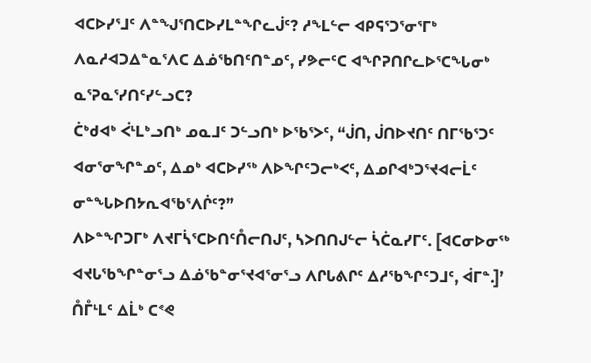ᐊᑕᐅᓯᕐᒧᑦ ᐱᓐᖑᕐᑎᑕᐅᓯᒪᓐᖏᓚᒎᑦ? ᓱᖕᒪᓪᓕ ᐊᑭᕋᕐᑐᕐᓂᕐᒥᒃ ᐱᓇᓱᐊᑐᐃᓐᓇᕐᐱᑕ ᐃᓅᖃᑎᑦᑎᓐᓄᑦ, ᓯᕗᓕᑦᑕ ᐊᖏᕈᑎᒋᓚᐅᕐᑕᖓᓂᒃ ᓇᕐᕈᓇᕐᓯᑎᑦᓯᓪᓗᑕ?
ᑖᒃᑯᐊᒃ ᐹᒻᒪᒃᓗᑎᒃ ᓄᓇᒧᑦ ᑐᓪᓗᑎᒃ ᐅᖃᕐᐳᑦ, “ᒎᑎ, ᒎᑎᐅᔪᑎᑦ ᑎᒥᖃᕐᑐᑦ ᐊᓂᕐᓂᖏᓐᓄᑦ, ᐃᓄᒃ ᐊᑕᐅᓯᖅ ᐱᐅᖏᑦᑐᓕᒃᐸᑦ, ᐃᓄᒋᐊᒃᑐᕐᔪᐊᓕᒫᑦ ᓂᓐᖓᐅᑎᔭᕆᐊᖃᕐᐱᒌᑦ?”
ᐱᐅᓐᖏᑐᒥᒃ ᐱᔪᒥᓵᕐᑕᐅᑎᑦᑍᓕᑎᒍᑦ, ᓴᐳᑎᑎᒍᓪᓕ ᓵᑖᓇᓯᒥᑦ. [ᐊᑕᓂᐅᓂᖅ ᐊᔪᒐᖃᖏᓐᓂᕐᓗ ᐃᓅᖃᓐᓂᕐᔪᐊᕐᓂᕐᓗ ᐱᒋᒐᕕᒋᑦ ᐃᓱᖃᖏᑦᑐᒧᑦ, ᐋᒥᓐ.]’
ᑍᒤᒻᒪᑦ ᐃᒫᒃ ᑕᕝᕙ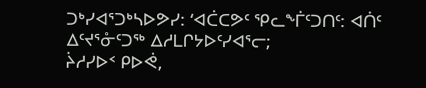ᑐᒃᓯᐊᕐᑐᒃᓴᐅᕗᓯ: ‘ᐊᑖᑕᕗᑦ ᕿᓚᖕᒦᑦᑐᑎᑦ: ᐊᑏᑦ ᐃᑦᔪᕐᓁᑦᑐᖅ ᐃᓱᒪᒋᔭᐅᑦᓯᐊᕐᓕ;
ᔩᓱᓯᐅᑉ ᑭᐅᕚ,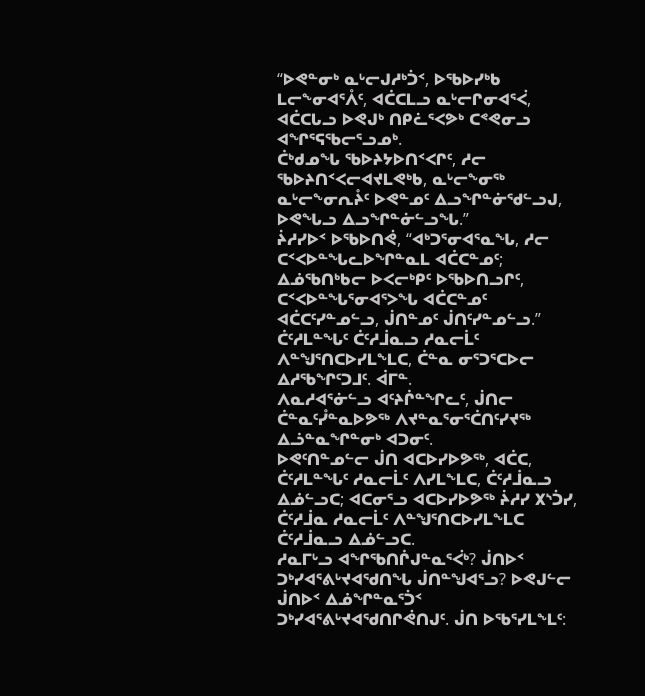“ᐅᕙᓐᓂᒃ ᓇᒡᓕᒍᓱᒃᑑᑉ, ᐅᖃᐅᓯᒃᑲ ᒪᓕᖕᓂᐊᕐᐰᑦ, ᐊᑖᑕᒪᓗ ᓇᒡᓕᒋᓂᐊᕐᐹ, ᐊᑖᑕᒐᓗ ᐅᕙᒍᒃ ᑎᑭᓛᕐᐸᕗᒃ ᑕᕝᕙᓂᓗ ᐊᖏᕐᕋᖃᓕᕐᓗᓄᒃ.
ᑖᒃᑯᓄᖓ ᖃᐅᔨᔭᐅᑎᑉᐸᒋᑦ, ᓱᓕ ᖃᐅᔨᑎᑉᐸᓕᐊᔪᒪᕙᒃᑲ, ᓇᒡᓕᖕᓂᖅ ᓇᒡᓕᖕᓂᕆᔧᑦ ᐅᕙᓐᓄᑦ ᐃᓗᖏᓐᓃᖁᓪᓗᒍ, ᐅᕙᖓᓗ ᐃᓗᖏᓐᓃᓪᓗᖓ.”
ᔩᓱᓯᐅᑉ ᐅᖃᐅᑎᕚ, “ᐊᒃᑐᕐᓂᐊᕐᓇᖓ, ᓱᓕ ᑕᑉᐸᐅᓐᖓᓚᐅᖏᓐᓇᒪ ᐊᑖᑕᓐᓄᑦ; ᐃᓅᖃᑎᒃᑲᓕ ᐅᐸᓕᒃᑭᑦ ᐅᖃᐅᑎᓗᒋᑦ, ᑕᑉᐸᐅᓐᖓᕐᓂᐊᕐᐳᖓ ᐊᑖᑕᓐᓄᑦ ᐊᑖᑕᑦᓯᓐᓄᓪᓗ, ᒎᑎᓐᓄᑦ ᒎᑎᑦᓯᓐᓄᓪᓗ.”
ᑖᑦᓱᒪᓐᖓᑦ ᑖᑦᓱᒨᓇᓗ ᓱᓇᓕᒫᑦ ᐱᓐᖑᕐᑎᑕᐅᓯᒪᖕᒪᑕ, ᑖᓐᓇ ᓂᕐᑐᕐᑕᐅᓕ ᐃᓱᖃᖏᑦᑐᒧᑦ. ᐋᒥᓐ.
ᐱᓇᓱᐊᕐᓃᓪᓗ ᐊᑦᔨᒌᓐᖏᓚᑦ, ᒎᑎᓕ ᑖᓐᓇᑦᓮᓐᓇᐅᕗᖅ ᐱᔪᓐᓇᕐᓂᕐᑖᑎᑦᓯᔪᖅ ᐃᓘᓐᓇᖏᓐᓂᒃ ᐊᑐᓂᑦ.
ᐅᕙᑦᑎᓐᓄᓪᓕ ᒎᑎ ᐊᑕᐅᓯᐅᕗᖅ, ᐊᑖᑕ, ᑖᑦᓱᒪᓐᖓᑦ ᓱᓇᓕᒫᑦ ᐱᓯᒪᖕᒪᑕ, ᑖᑦᓱᒨᓇᓗ ᐃᓅᓪᓗᑕ; ᐊᑕᓂᕐᓗ ᐊᑕᐅᓯᐅᕗᖅ ᔩᓱᓯ ᙭ᔅᑑᓯ, ᑖᑦᓱᒨᓇ ᓱᓇᓕᒫᑦ ᐱᓐᖑᕐᑎᑕᐅᓯᒪᖕᒪᑕ ᑖᑦᓱᒨᓇᓗ ᐃᓅᓪᓗᑕ.
ᓱᓇᒥᒡᓗ ᐊᖏᖃᑎᒌᒍᓐᓇᕐᐹᒃ? ᒎᑎᐅᑉ ᑐᒃᓯᐊᕐᕕᒡᔪᐊᖁᑎᖓ ᒎᑎᓐᖑᐊᕐᓗ? ᐅᕙᒍᓪᓕ ᒎᑎᐅᑉ ᐃᓅᖏᓐᓇᕐᑑᑉ ᑐᒃᓯᐊᕐᕕᒡᔪᐊᖁᑎᒋᕚᑎᒍᑦ. ᒎᑎ ᐅᖃᕐᓯᒪᖕᒪᑦ: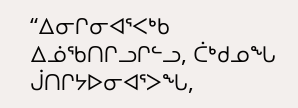“ᐃᓂᒋᓂᐊᕐᐸᒃᑲ ᐃᓅᖃᑎᒋᓗᒋᓪᓗ, ᑖᒃᑯᓄᖓ ᒎᑎᒋᔭᐅᓂᐊᕐᐳᖓ,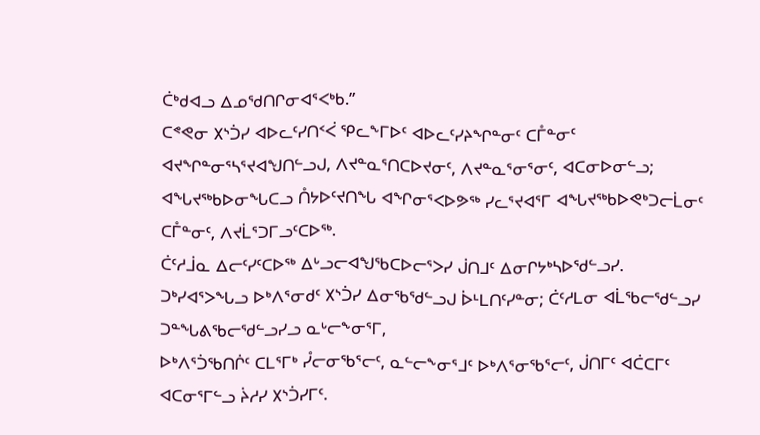ᑖᒃᑯᐊᓗ ᐃᓄᖁᑎᒋᓂᐊᕐᐸᒃᑲ.”
ᑕᕝᕙᓂ ᙭ᔅᑑᓯ ᐊᐅᓚᑦᓯᑎᑉᐹ ᕿᓚᖕᒥᐅᑦ ᐊᐅᓚᑦᓯᔨᖏᓐᓂᑦ ᑕᒤᓐᓂᑦ ᐊᔪᖏᓐᓂᕐᓴᕐᔪᐊᖑᑎᓪᓗᒍ, ᐱᔪᓐᓇᕐᑎᑕᐅᔪᓂᑦ, ᐱᔪᓐᓇᕐᓂᕐᓂᑦ, ᐊᑕᓂᐅᓂᓪᓗ; ᐊᖓᔪᖅᑲᐅᓂᖓᑕᓗ ᑍᔭᐅᑦᔪᑎᖓ ᐊᖏᓂᕐᐸᐅᕗᖅ ᓯᓚᕐᔪᐊᕐᒥ ᐊᖓᔪᖅᑲᐅᕙᒃᑐᓕᒫᓂᑦ ᑕᒤᓐᓂᑦ, ᐱᔪᒫᕐᑐᒥᓗᑦᑕᐅᖅ.
ᑖᑦᓱᒨᓇ ᐃᓕᑦᓯᑦᑕᐅᖅ ᐃᒡᓗᓕᐊᖑᖃᑕᐅᓕᕐᐳᓯ ᒎᑎᒧᑦ ᐃᓂᒋᔭᒃᓴᐅᖁᓪᓗᓯ.
ᑐᒃᓯᐊᕐᐳᖓᓗ ᐅᒃᐱᕐᓂᑯᑦ ᙭ᔅᑑᓯ ᐃᓂᖃᖁᓪᓗᒍ ᐆᒻᒪᑎᑦᓯᓐᓂ; ᑖᑦᓱᒪᓂ ᐊᒫᖃᓕᖁᓪᓗᓯ ᑐᓐᖓᕕᖃᓕᖁᓪᓗᓯᓗ ᓇᒡᓕᖕᓂᕐᒥ,
ᐅᒃᐱᕐᑑᖃᑎᒌᑦ ᑕᒪᕐᒥᒃ ᓮᓕᓂᖃᕐᓕᑦ, ᓇᓪᓕᖕᓂᕐᒧᑦ ᐅᒃᐱᕐᓂᖃᕐᓕᑦ, ᒎᑎᒥᑦ ᐊᑖᑕᒥᑦ ᐊᑕᓂᕐᒥᓪᓗ ᔩᓱᓯ ᙭ᔅᑑᓯᒥᑦ.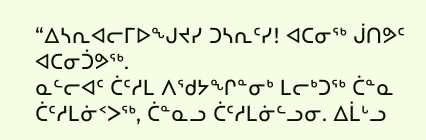“ᐃᓴᕆᐊᓕᒥᐅᖑᔪᓯ ᑐᓴᕆᑦᓯ! ᐊᑕᓂᖅ ᒎᑎᕗᑦ ᐊᑕᓂᑑᕗᖅ.
ᓇᓪᓕᐊᑦ ᑖᑦᓱᒪ ᐱᖁᔭᖏᓐᓂᒃ ᒪᓕᒃᑐᖅ ᑖᓐᓇ ᑖᑦᓱᒪᓃᑉᐳᖅ, ᑖᓐᓇᓗ ᑖᑦᓱᒪᓃᓪᓗᓂ. ᐃᒫᒡᓗ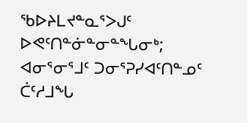ᖃᐅᔨᒪᔪᓐᓇᕐᐳᒍᑦ ᐅᕙᑦᑎᓐᓃᓐᓂᓐᖓᓂᒃ; ᐊᓂᕐᓂᕐᒧᑦ ᑐᓂᕐᕈᓯᐊᑦᑎᓐᓄᑦ ᑖᑦᓱᒧᖓ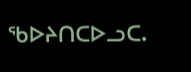ᖃᐅᔨᑎᑕᐅᓗᑕ.